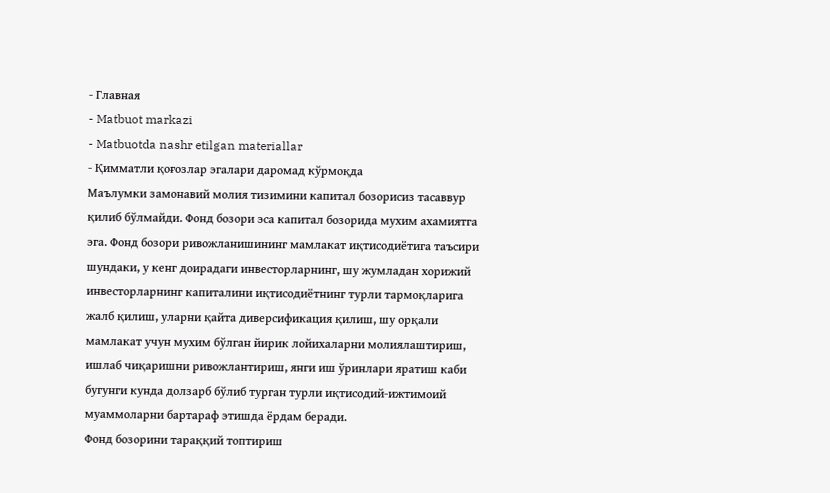- Главная
- Matbuot markazi
- Matbuotda nashr etilgan materiallar
- Қимматли қоғозлар эгалари даромад кўрмоқда
Маълумки замонавий молия тизимини капитал бозорисиз тасаввур қилиб бўлмайди. Фонд бозори эса капитал бозорида мухим ахамиятга эга. Фонд бозори ривожланишининг мамлакат иқтисодиётига таъсири шундаки, у кенг доирадаги инвесторларнинг, шу жумладан хорижий инвесторларнинг капиталини иқтисодиётнинг турли тармоқларига жалб қилиш, уларни қайта диверсификация қилиш, шу орқали мамлакат учун мухим бўлган йирик лойихаларни молиялаштириш, ишлаб чиқаришни ривожлантириш, янги иш ўринлари яратиш каби бугунги кунда долзарб бўлиб турган турли иқтисодий-ижтимоий муаммоларни бартараф этишда ёрдам беради.
Фонд бозорини тараққий топтириш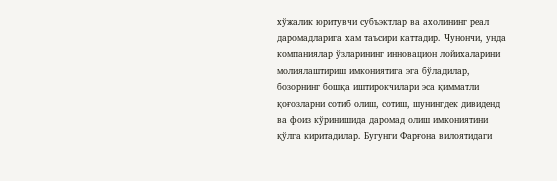хўжалик юритувчи субъэктлар ва ахолининг реал даромадларига хам таъсири каттадир. Чунончи, унда компаниялар ўзларининг инновацион лойихаларини молиялаштириш имкониятига эга бўладилар, бозорнинг бошқа иштирокчилари эса қимматли қоғозларни сотиб олиш, сотиш, шунингдек дивиденд ва фоиз кўринишида даромад олиш имкониятини қўлга киритадилар. Бугунги Фарғона вилоятидаги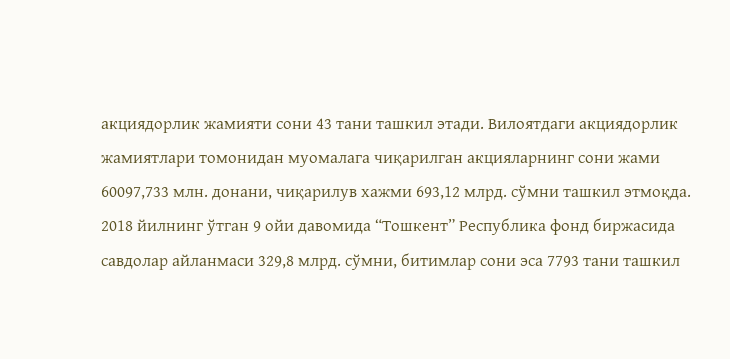акциядорлик жамияти сони 43 тани ташкил этади. Вилоятдаги акциядорлик жамиятлари томонидан муомалага чиқарилган акцияларнинг сони жами 60097,733 млн. донани, чиқарилув хажми 693,12 млрд. сўмни ташкил этмоқда. 2018 йилнинг ўтган 9 ойи давомида “Тошкент” Республика фонд биржасида савдолар айланмаси 329,8 млрд. сўмни, битимлар сони эса 7793 тани ташкил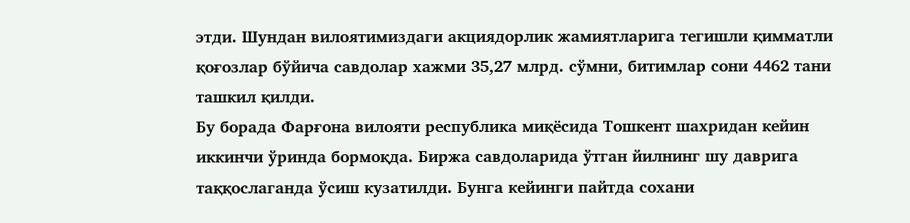этди. Шундан вилоятимиздаги акциядорлик жамиятларига тегишли қимматли қоғозлар бўйича савдолар хажми 35,27 млрд. сўмни, битимлар сони 4462 тани ташкил қилди.
Бу борада Фарғона вилояти республика миқёсида Тошкент шахридан кейин иккинчи ўринда бормоқда. Биржа савдоларида ўтган йилнинг шу даврига таққослаганда ўсиш кузатилди. Бунга кейинги пайтда сохани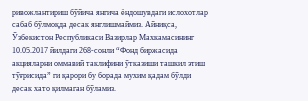ривожлантириш бўйича янгича ёндошувдаги ислохотлар сабаб бўлмоқда десак янглишмаймиз. Aйниқса, Ўзбекистон Республикаси Вазирлар Махкамасининг 10.05.2017 йилдаги 268-сонли “Фонд биржасида акцияларни оммавий таклифини ўтказиши ташкил этиш тўғрисида” ги қарори бу борада мухим қадам бўлди десак хато қилмаган бўламиз.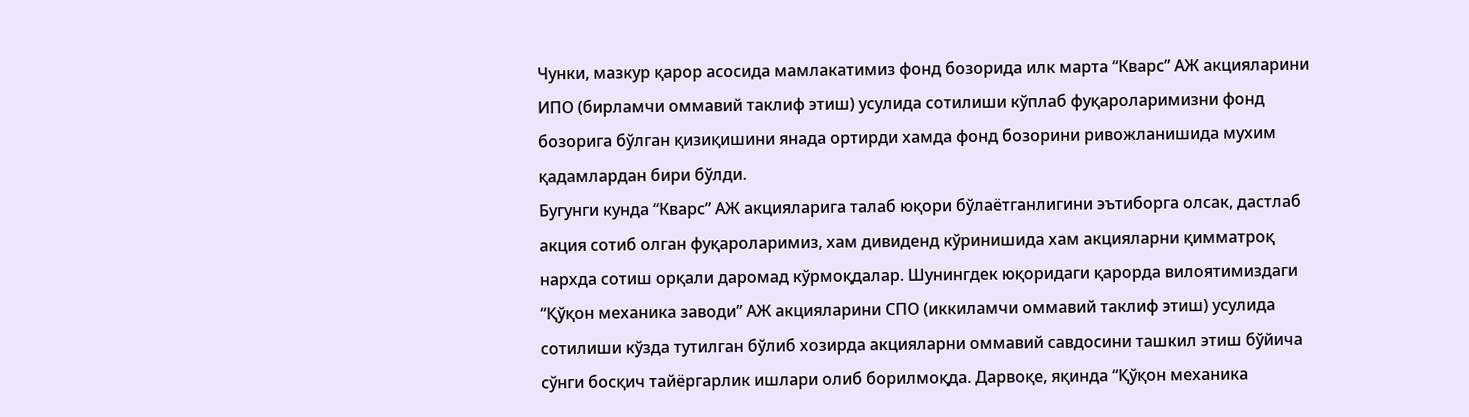Чунки, мазкур қарор асосида мамлакатимиз фонд бозорида илк марта “Кварс” AЖ акцияларини ИПО (бирламчи оммавий таклиф этиш) усулида сотилиши кўплаб фуқароларимизни фонд бозорига бўлган қизиқишини янада ортирди хамда фонд бозорини ривожланишида мухим қадамлардан бири бўлди.
Бугунги кунда “Кварс” AЖ акцияларига талаб юқори бўлаётганлигини эътиборга олсак, дастлаб акция сотиб олган фуқароларимиз, хам дивиденд кўринишида хам акцияларни қимматроқ нархда сотиш орқали даромад кўрмоқдалар. Шунингдек юқоридаги қарорда вилоятимиздаги “Қўқон механика заводи” AЖ акцияларини СПО (иккиламчи оммавий таклиф этиш) усулида сотилиши кўзда тутилган бўлиб хозирда акцияларни оммавий савдосини ташкил этиш бўйича сўнги босқич тайёргарлик ишлари олиб борилмоқда. Дарвоқе, яқинда “Қўқон механика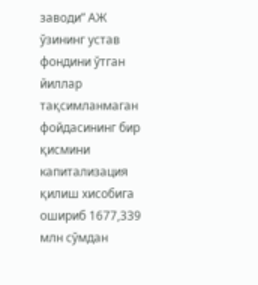заводи” AЖ ўзининг устав фондини ўтган йиллар тақсимланмаган фойдасининг бир қисмини капитализация қилиш хисобига ошириб 1677,339 млн сўмдан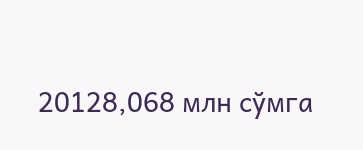20128,068 млн сўмга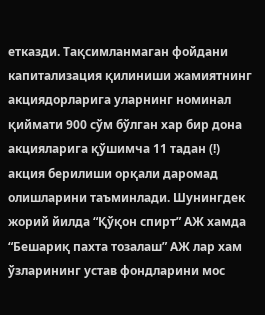етказди. Тақсимланмаган фойдани капитализация қилиниши жамиятнинг акциядорларига уларнинг номинал қиймати 900 сўм бўлган хар бир дона акцияларига қўшимча 11 тадан (!) акция берилиши орқали даромад олишларини таъминлади. Шунингдек жорий йилда “Қўқон спирт” AЖ хамда “Бешариқ пахта тозалаш” AЖ лар хам ўзларининг устав фондларини мос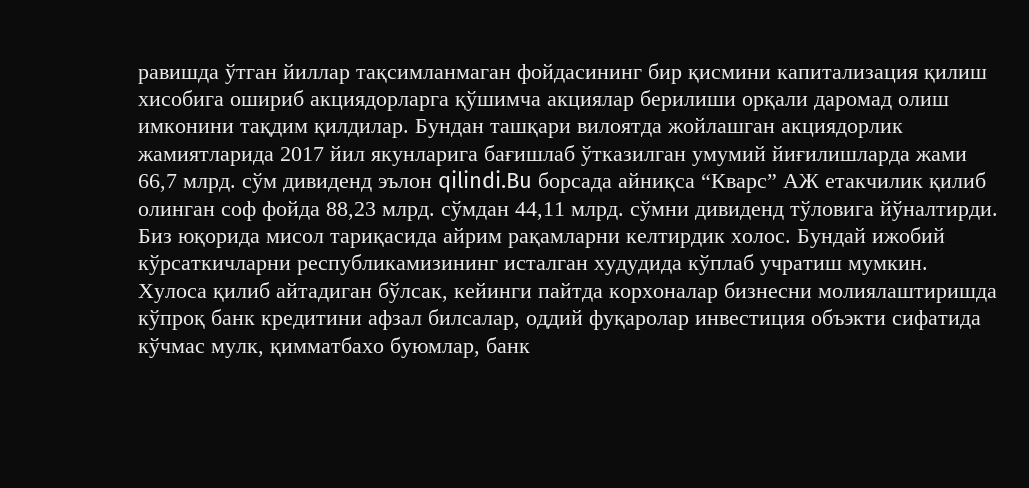равишда ўтган йиллар тақсимланмаган фойдасининг бир қисмини капитализация қилиш хисобига ошириб акциядорларга қўшимча акциялар берилиши орқали даромад олиш имконини тақдим қилдилар. Бундан ташқари вилоятда жойлашган акциядорлик жамиятларида 2017 йил якунларига бағишлаб ўтказилган умумий йиғилишларда жами 66,7 млрд. сўм дивиденд эълон qilindi.Bu борсада айниқса “Кварс” AЖ етакчилик қилиб олинган соф фойда 88,23 млрд. сўмдан 44,11 млрд. сўмни дивиденд тўловига йўналтирди. Биз юқорида мисол тариқасида айрим рақамларни келтирдик холос. Бундай ижобий кўрсаткичларни республикамизининг исталган худудида кўплаб учратиш мумкин.
Хулоса қилиб айтадиган бўлсак, кейинги пайтда корхоналар бизнесни молиялаштиришда кўпроқ банк кредитини афзал билсалар, оддий фуқаролар инвестиция объэкти сифатида кўчмас мулк, қимматбахо буюмлар, банк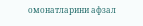омонатларини афзал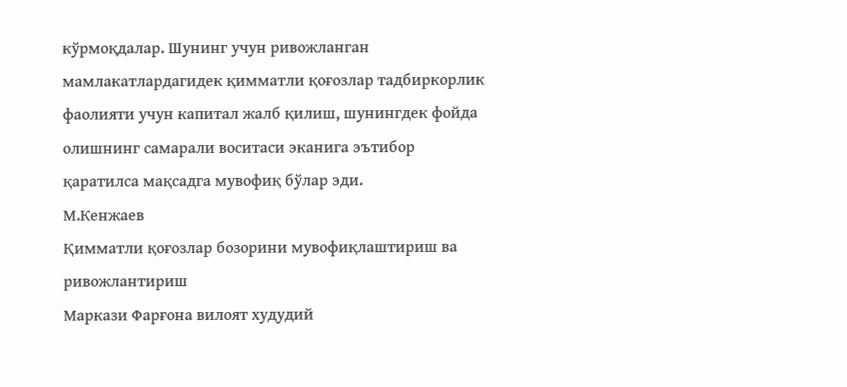кўрмоқдалар. Шунинг учун ривожланган мамлакатлардагидек қимматли қоғозлар тадбиркорлик фаолияти учун капитал жалб қилиш, шунингдек фойда олишнинг самарали воситаси эканига эътибор қаратилса мақсадга мувофиқ бўлар эди.
М.Кенжаев
Қимматли қоғозлар бозорини мувофиқлаштириш ва ривожлантириш
Маркази Фарғона вилоят худудий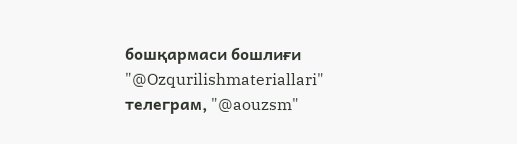бошқармаси бошлиғи
"@Ozqurilishmateriallari" телеграм, "@aouzsm"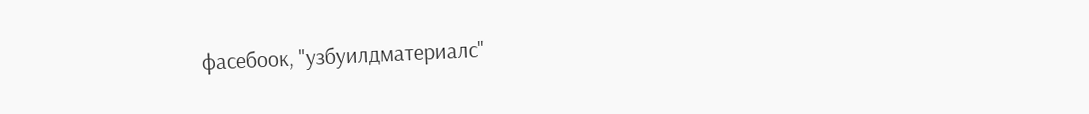фаcебоок, "узбуилдматериалс"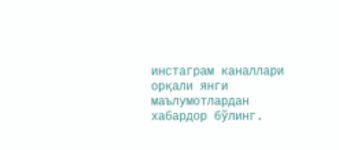инстаграм каналлари орқали янги маълумотлардан хабардор бўлинг.